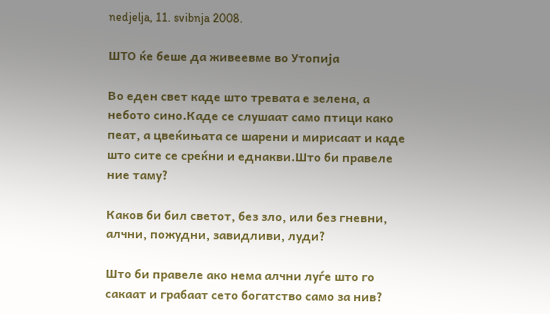nedjelja, 11. svibnja 2008.

ШТО ќе беше да живеевме во Утопија

Во еден свет каде што тревата е зелена, а небото сино.Каде се слушаат само птици како пеат, а цвеќињата се шарени и мирисаат и каде што сите се среќни и еднакви.Што би правеле ние таму?

Каков би бил светот, без зло, или без гневни, алчни, пожудни, завидливи, луди?

Што би правеле ако нема алчни луѓе што го сакаат и грабаат сето богатство само за нив?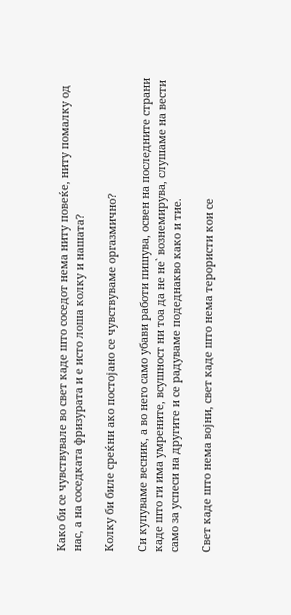Како би се чувствувале во свет каде што соседот нема ниту повеќе, ниту помалку од нас, а на соседката фризурата и е исто лоша колку и нашата?

Колку би биле среќни ако постојано се чувствуваме оргазмично?

Си купуваме весник, а во него само убави работи пишува, освен на последните страни каде што ги има умрените, всушност ни тоа да не не` вознемирува, слушаме на вести само за успеси на другите и се радуваме подеднакво како и тие.

Свет каде што нема војни, свет каде што нема терористи кои се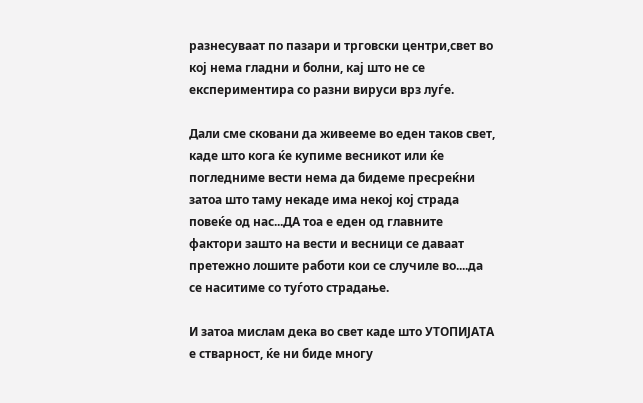разнесуваат по пазари и трговски центри,свет во кој нема гладни и болни, кај што не се експериментира со разни вируси врз луѓе.

Дали сме сковани да живееме во еден таков свет, каде што кога ќе купиме весникот или ќе погледниме вести нема да бидеме пресреќни затоа што таму некаде има некој кој страда повеќе од нас...ДА тоа е еден од главните фактори зашто на вести и весници се даваат претежно лошите работи кои се случиле во....да се наситиме со туѓото страдање.

И затоа мислам дека во свет каде што УТОПИЈАТА е стварност, ќе ни биде многу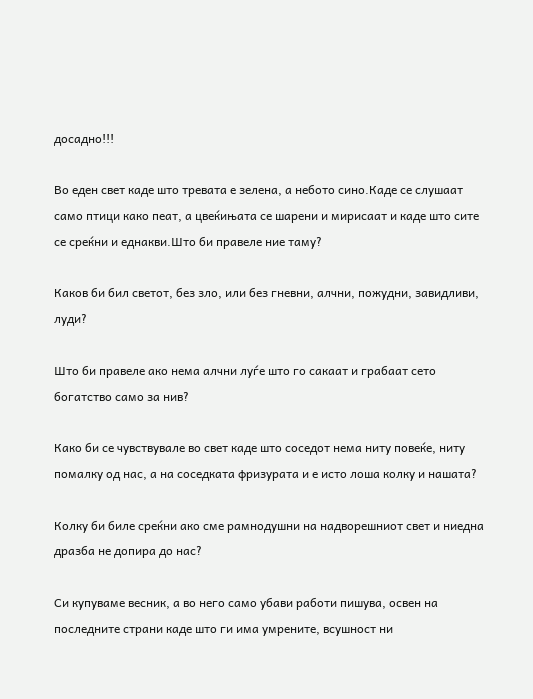досадно!!!

Во еден свет каде што тревата е зелена, а небото сино.Каде се слушаат само птици како пеат, а цвеќињата се шарени и мирисаат и каде што сите се среќни и еднакви.Што би правеле ние таму?

Каков би бил светот, без зло, или без гневни, алчни, пожудни, завидливи, луди?

Што би правеле ако нема алчни луѓе што го сакаат и грабаат сето богатство само за нив?

Како би се чувствувале во свет каде што соседот нема ниту повеќе, ниту помалку од нас, а на соседката фризурата и е исто лоша колку и нашата?

Колку би биле среќни ако сме рамнодушни на надворешниот свет и ниедна дразба не допира до нас?

Си купуваме весник, а во него само убави работи пишува, освен на последните страни каде што ги има умрените, всушност ни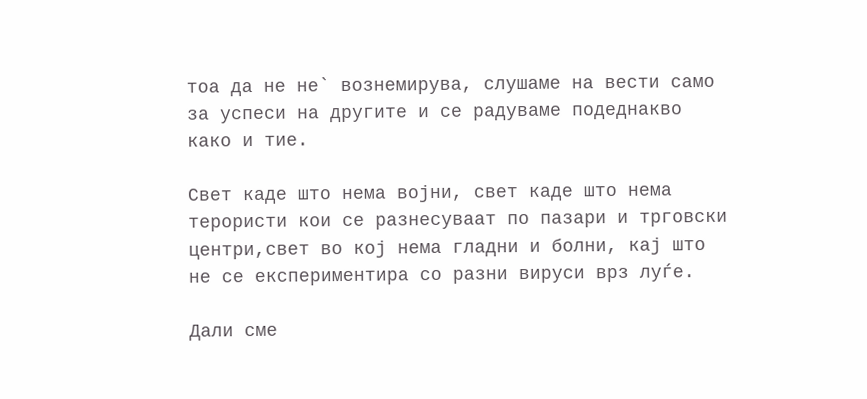тоа да не не` вознемирува, слушаме на вести само за успеси на другите и се радуваме подеднакво како и тие.

Свет каде што нема војни, свет каде што нема терористи кои се разнесуваат по пазари и трговски центри,свет во кој нема гладни и болни, кај што не се експериментира со разни вируси врз луѓе.

Дали сме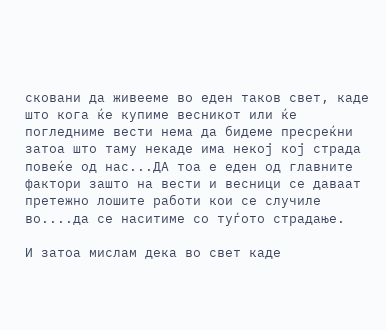сковани да живееме во еден таков свет, каде што кога ќе купиме весникот или ќе погледниме вести нема да бидеме пресреќни затоа што таму некаде има некој кој страда повеќе од нас...ДА тоа е еден од главните фактори зашто на вести и весници се даваат претежно лошите работи кои се случиле во....да се наситиме со туѓото страдање.

И затоа мислам дека во свет каде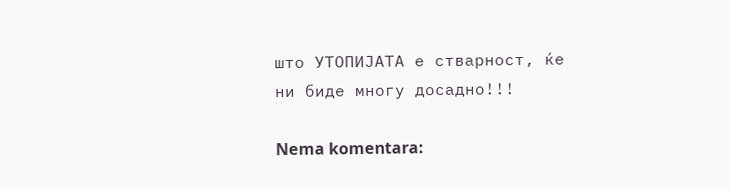што УТОПИЈАТА е стварност, ќе ни биде многу досадно!!!

Nema komentara: